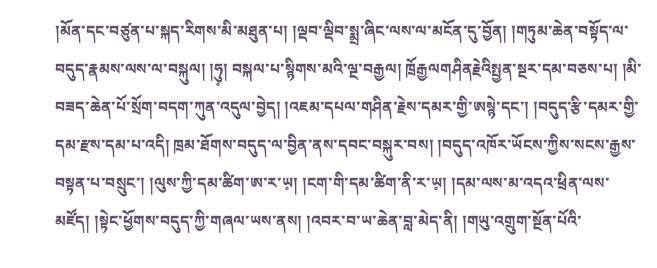།མོན་དང་བཙུན་པ་སྐད་རིགས་མི་མཐུན་པ། །ལྡབ་ལྡིབ་སྨྲ་ཞིང་ལས་ལ་མངོན་དུ་བྱོན། །གཏུམ་ཆེན་བསྟོད་ལ་བདུད་རྣམས་ལས་ལ་བསྐུལ། །ཧུ༷། བསྐལ་པ་སྙིགས་མའི་ལྔ་བརྒྱལ། ཁྲོརྒྱལགཤིནརྗེའིསྤྱན་སྔར་དམ་བཅས་པ། །མི་བཟད་ཆེན་པོ་སྲོག་བདག་ཀུན་འདུལ་བྱེད། །འཇམ་དཔལ་གཤིན་རྗེས་དམར་གྱི་ཨསྙེ་དང་། །བདུད་རྩི་དམར་གྱི་དམ་རྫས་དམ་པ་འདི། ཁྲམ་ཐོགས་བདུད་ལ་བྱིན་ནས་དབང་བསྐུར་བས། །བདུད་འཁོར་ཡོངས་ཀྱིས་སངས་རྒྱས་བསྟན་པ་བསྲུང་། །ལུས་ཀྱི་དམ་ཚིག་ཨ་ར་ཡ༷། །ངག་གི་དམ་ཚིག་ནི་ར་ཡ༷། །དམ་ལས་མ་འདའ་ཕྲིན་ལས་མཛོད། །སྟེང་ཕྱོགས་བདུད་ཀྱི་གཞལ་ཡས་ནས། །འབར་བ་ཡ་ཆེན་བླ་མེད་ནི། །གཡུ་འགྲུག་སྔོན་པོའི་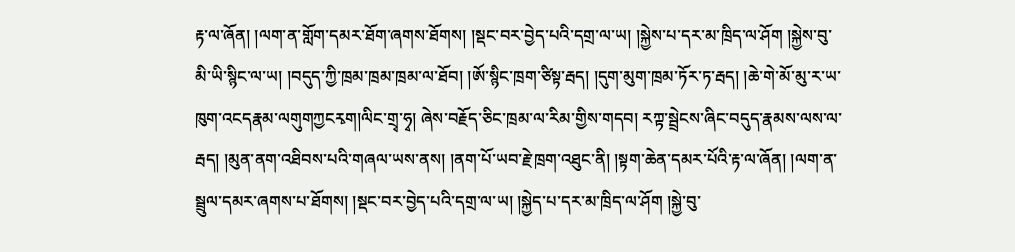རྟ་ལ་ཞོན། །ལག་ན་གློག་དམར་ཐོག་ཞགས་ཐོགས། །སྡང་བར་བྱེད་པའི་དགྲ་ལ་ཡ། །སྐྱེས་པ་དར་མ་ཁྲིད་ལ་ཤོག །སྐྱེས་བུ་མི་ཡི་སྙིང་ལ་ཡ། །བདུད་ཀྱི་ཁྲམ་ཁྲམ་ཁྲམ་ལ་ཐོབ། །ཨོ་སྙིང་ཁྲག་ཙིསྟ་རྦད། །དུག་མུག་ཁྲམ་ཏོར་ཏ་རྦད། །ཆེ་གེ་མོ་མུ་ར་ཡ་ཁུག་འངདརྣམ་ལགུགཀྱངརྭག།ལིང་གྲྭ་ཧྭ། ཞེས་བརྗོད་ཅིང་ཁྲམ་ལ་རིམ་གྱིས་གདབ། རཀྟ་སྦྲེངས་ཞིང་བདུད་རྣམས་ལས་ལ་རྦད། །མུན་ནག་འཐིབས་པའི་གཞལ་ཡས་ནས། །ནག་པོ་ཡབ་རྗེ་ཁྲག་འཐུང་ནི། །སྟག་ཆེན་དམར་པོའི་རྟ་ལ་ཞོན། །ལག་ན་སྦྲུལ་དམར་ཞགས་པ་ཐོགས། །སྡང་བར་བྱེད་པའི་དགྲ་ལ་ཡ། །སྐྱེད་པ་དར་མ་ཁྲིད་ལ་ཤོག །སྐྱེ་བུ་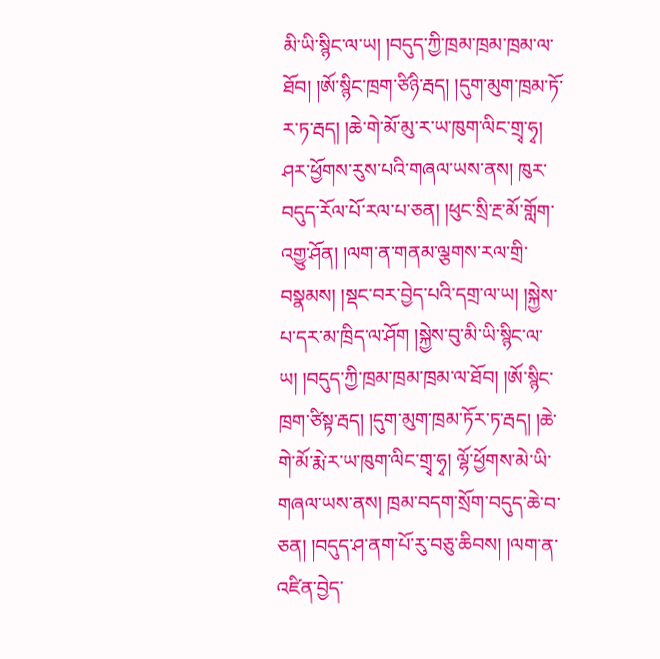མི་ཡི་སྙིང་ལ་ཡ། །བདུད་ཀྱི་ཁྲམ་ཁྲམ་ཁྲམ་ལ་ཐོབ། །ཨོ་སྙིང་ཁྲག་ཙིཉི་རྦད། །དུག་མུག་ཁྲམ་ཏོ་ར་ཏ་རྦད། །ཆེ་གེ་མོ་མུ་ར་ཡ་ཁུག་ལིང་གྲྭ་ཧྭ། ཤར་ཕྱོགས་རུས་པའི་གཞལ་ཡས་ནས། ཁུར་བདུད་རོལ་པོ་རལ་པ་ཅན། །ཕུང་སྲི་རྔ་མོ་གློག་འགྱུ་ཤོན། །ལག་ན་གནམ་ལྕགས་རལ་གྲི་བསྣམས། །སྡང་བར་བྱེད་པའི་དགྲ་ལ་ཡ། །སྐྱེས་པ་དར་མ་ཁྲིད་ལ་ཤོག །སྐྱེས་བུ་མི་ཡི་སྙིང་ལ་ཡ། །བདུད་ཀྱི་ཁྲམ་ཁྲམ་ཁྲམ་ལ་ཐོབ། །ཨོ་སྙིང་ཁྲག་ཙིསྟ་རྦད། །དུག་མུག་ཁྲམ་ཏོར་ཏ་རྦད། །ཆེ་གེ་མོ་རྨེ་ར་ཡ་ཁུག་ལིང་གྲྭ་ཧྭ། ལྷོ་ཕྱོགས་མེ་ཡི་གཞལ་ཡས་ནས། ཁྲམ་བདག་སྲོག་བདུད་ཆེ་བ་ཅན། །བདུད་ཤ་ནག་པོ་རུ་བཅུ་ཆིབས། །ལག་ན་འཛིན་བྱེད་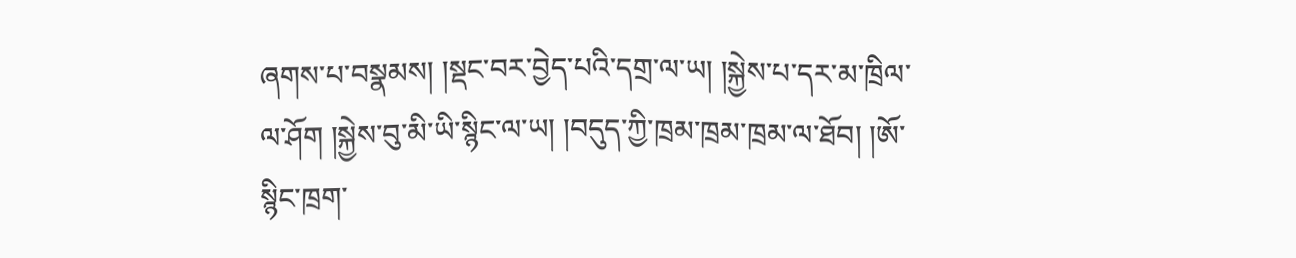ཞགས་པ་བསྣམས། །སྡང་བར་བྱེད་པའི་དགྲ་ལ་ཡ། །སྐྱེས་པ་དར་མ་ཁྲིལ་ལ་ཤོག །སྐྱེས་བུ་མི་ཡི་སྙིང་ལ་ཡ། །བདུད་ཀྱི་ཁྲམ་ཁྲམ་ཁྲམ་ལ་ཐོབ། །ཨོ་སྙིང་ཁྲག་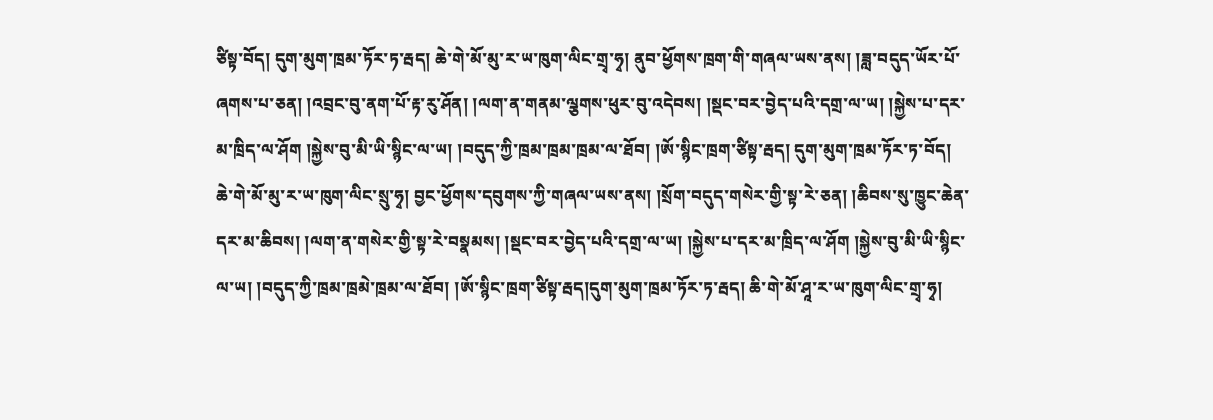ཙིསྟ་བོད། དུག་མུག་ཁྲམ་ཏོར་ཏ་རྦད། ཆེ་གེ་མོ་མུ་ར་ཡ་ཁུག་ལིང་གྲྭ་ཧྭ། ནུབ་ཕྱོགས་ཁྲག་གི་གཞལ་ཡས་ནས། །ཟླ་བདུད་ཡོར་པོ་ཞགས་པ་ཅན། །འབྲང་བུ་ནག་པོ་རྟ་རུ་ཤོན། །ལག་ན་གནམ་ལྕགས་ཕུར་བུ་འདེབས། །སྡང་བར་བྱེད་པའི་དགྲ་ལ་ཡ། །སྐྱེས་པ་དར་མ་ཁྲིད་ལ་ཤོག །སྐྱེས་བུ་མི་ཡི་སྙིང་ལ་ཡ། །བདུད་ཀྱི་ཁྲམ་ཁྲམ་ཁྲམ་ལ་ཐོབ། །ཨོ་སྙིང་ཁྲག་ཙིསྟ་རྦད། དུག་མུག་ཁྲམ་ཏོར་ཏ་བོད། ཆེ་གེ་མོ་མུ་ར་ཡ་ཁུག་ལིང་སྲུ་ཧྭ། བྱང་ཕྱོགས་དབུགས་ཀྱི་གཞལ་ཡས་ནས། །སྲོག་བདུད་གསེར་གྱི་སྟ་རེ་ཅན། །ཆིབས་སུ་ཁྱུང་ཆེན་དར་མ་ཆིབས། །ལག་ན་གསེར་གྱི་སྟ་རེ་བསྣམས། །སྡང་བར་བྱེད་པའི་དགྲ་ལ་ཡ། །སྐྱེས་པ་དར་མ་ཁྲིད་ལ་ཤོག །སྐྱེས་བུ་མི་ཡི་སྙིང་ལ་ཡ། །བདུད་ཀྱི་ཁྲམ་ཁྲམེ་ཁྲམ་ལ་ཐོབ། །ཨོ་སྙིང་ཁྲག་ཙིསྟ་རྦད།དུག་མུག་ཁྲམ་ཏོར་ཏ་རྦད། ཆི་གེ་མོ་ཤཱ་ར་ཡ་ཁུག་ལིང་གྲྭ་ཧྭ།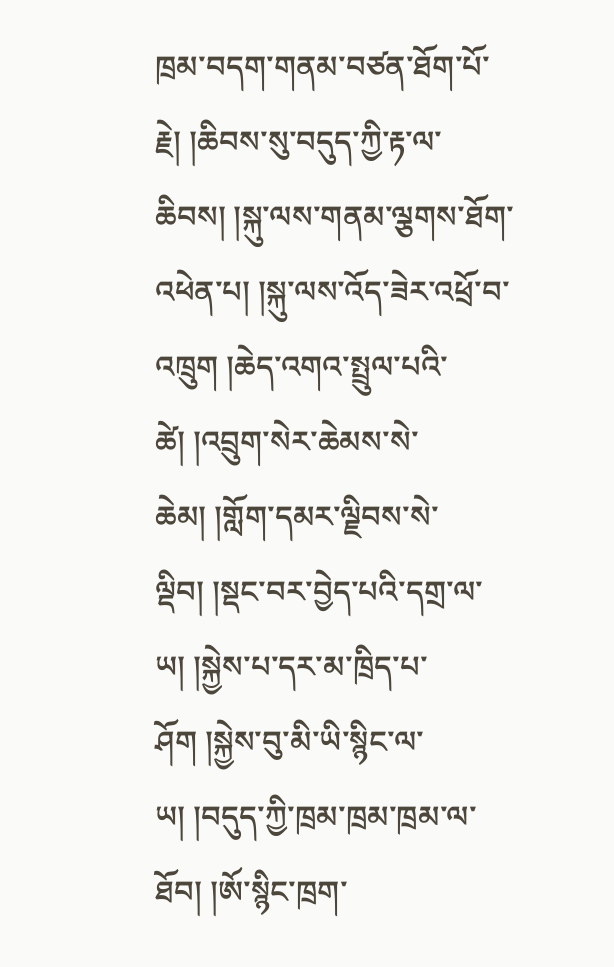ཁྲམ་བདག་གནམ་བཙན་ཐོག་པོ་རྗེ། །ཆིབས་སུ་བདུད་ཀྱི་རྟ་ལ་ཆིབས། །སྐུ་ལས་གནམ་ལྕགས་ཐོག་འཕེན་པ། །སྐུ་ལས་འོད་ཟེར་འཕྲོ་བ་འཁྲུག །ཆེད་འགའ་སྤྲུལ་པའི་ཚེ། །འབྲུག་སེར་ཆེམས་སེ་ཆེམ། །གློག་དམར་ལྗིབས་སེ་ལྡིབ། །སྡང་བར་བྱེད་པའི་དགྲ་ལ་ཡ། །སྐྱེས་པ་དར་མ་ཁྲིད་པ་ཤོག །སྐྱེས་བུ་མི་ཡི་སྙིང་ལ་ཡ། །བདུད་ཀྱི་ཁྲམ་ཁྲམ་ཁྲམ་ལ་ཐོབ། །ཨོ་སྙིང་ཁྲག་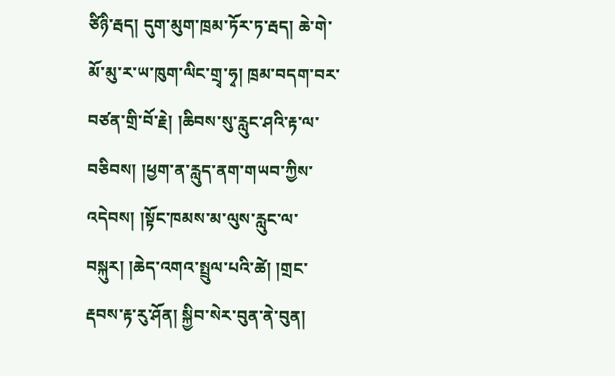ཙིཉི་རྦད། དུག་མུག་ཁྲམ་ཏོར་ཏ་རྦད། ཆེ་གེ་མོ་མུ་ར་ཡ་ཁུག་ལིང་གྲྭ་ཧྭ། ཁྲམ་བདག་བར་བཙན་གྲི་བོ་རྗེ། །ཆིབས་སུ་རླུང་ཤའི་རྟ་ལ་བཅིབས། །ཕྱག་ན་རླུད་ནག་གཡབ་ཀྱིས་འདེབས། །སྟོང་ཁམས་མ་ལུས་རླུང་ལ་བསྐུར། །ཆེད་འགའ་སྤྲུལ་པའི་ཚེ། །གྲང་རྡབས་རྟ་རུ་ཤོན། སྐྱིབ་སེར་བུན་ནེ་བུན།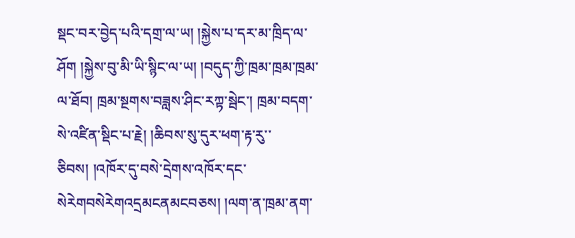སྡང་བར་བྱེད་པའི་དགྲ་ལ་ཡ། །སྐྱེས་པ་དར་མ་ཁྲིད་ལ་ཤོག །སྐྱེས་བུ་མི་ཡི་སྙིང་ལ་ཡ། །བདུད་ཀྱི་ཁྲམ་ཁྲམ་ཁྲམ་ལ་ཐོབ། ཁྲམ་སྔགས་བཟླས་ཤིང་རཀྟ་སྦེང་། ཁྲམ་བདག་སེ་འཛིན་སྡིང་པ་རྗེ། །ཆིབས་སུ་དུར་ཕག་རྟ་རུ་་ཅིབས། །འཁོར་དུ་བསེ་དྲེགས་འཁོར་དང་སེརེགབསེརེགའདྲམངནམངབཅས། །ལག་ན་ཁྲམ་ནག་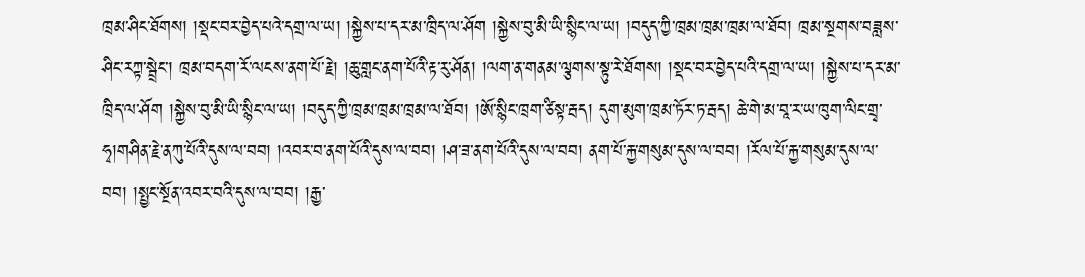ཁྲམ་ཤིང་ཐོགས། །སྡང་བར་བྱེད་པའེ་དགྲ་ལ་ཡ། །སྐྱེས་པ་དར་མ་ཁྲིད་ལ་ཤོག །སྐྱེས་བུ་མི་ཡི་སྙིང་ལ་ཡ། །བདུད་ཀྱི་ཁྲམ་ཁྲམ་ཁྲམ་ལ་ཐོབ། ཁྲམ་སྔགས་བཟླས་ཤིང་རཀྟ་སྦྲེང་། ཁྲམ་བདག་རོ་ལངས་ནག་པོ་རྗེ། །ཆུ་གླང་ནག་པོའི་རྟ་རུ་ཤོན། །ལག་ན་གནམ་ལྕགས་སྟུ་རེ་ཐོགས། །སྡང་བར་བྱེད་པའི་དགྲ་ལ་ཡ། །སྐྱེས་པ་དར་མ་ཁྲིད་ལ་ཤོག །སྐྱེས་བུ་མི་ཡི་སྙིང་ལ་ཡ། །བདུད་ཀྱི་ཁྲམ་ཁྲམ་ཁྲམ་ལ་ཐོབ། །ཨོ་སྙིང་ཁྲག་ཙིསྟ་རྦད། དུག་མུག་ཁྲམ་ཏོར་ཏ་རྦད། ཆེ་གེ་མ་བཱ་ར་ཡ་ཁུག་ལིང་གྲྭ་ཧྭ།གཤིན་རྗེ་ནཀུ་པོའི་དུས་ལ་བབ། །འབར་བ་ནག་པོའི་དུས་ལ་བབ། །ཤ་ཟ་ནག་པོའི་དུས་ལ་བབ། ནག་པོ་རྐྱ་གསུམ་དུས་ལ་བབ། །རོལ་པོ་རྐྱ་གསུམ་དུས་ལ་བབ། །སྤྱང་སྔོན་འབར་བའི་དུས་ལ་བབ། །རྒྱ་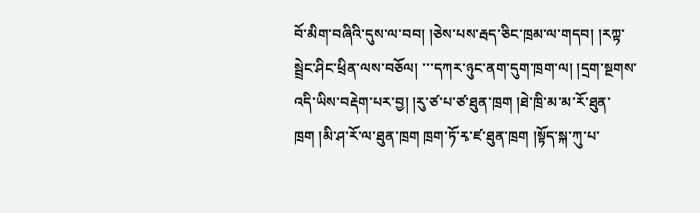བོ་མིག་བཞིའི་དུས་ལ་བབ། །ཅེས་པས་རྦད་ཅིང་ཁྲམ་ལ་གདབ། །རཀྟ་སྦྲེང་ཤིང་ཕྲིན་ལས་བཅོལ། ་་་དཀར་ཉུང་ནག་དུག་ཁྲག་ལ། །དྲག་སྔགས་འདི་ཡིས་བརྡེག་པར་བྱ། །རུ་ཙ་པ་ཙ་ཐུན་ཁྲག །ཐེ་ཁྲི་མ་མ་རོ་ཐུན་ཁྲག །མི་ཤ་རོ་ལ་ཐུན་ཁྲག ཁྲག་ཏོ་རྭ་ཛ་ཐུན་ཁྲག །སྟོད་སྐ་ཀུ་པ་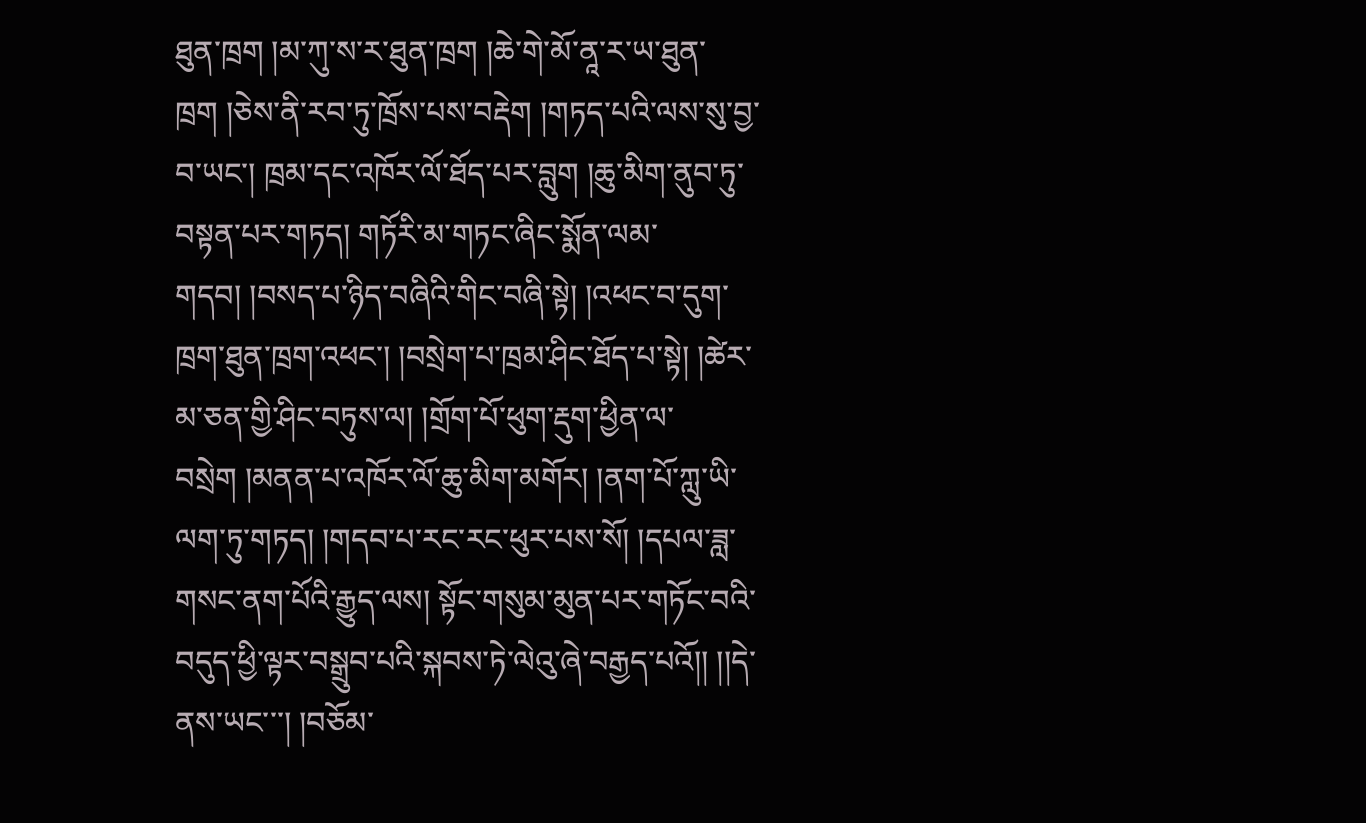ཐུན་ཁྲག །མ་ཀུ་ས་ར་ཐུན་ཁྲག །ཆེ་གེ་མོ་ནཱ་ར་ཡ་ཐུན་ཁྲག །ཅེས་ནི་རབ་ཏུ་ཁྲོས་པས་བརྡེག །གཏད་པའི་ལས་སུ་བྱ་བ་ཡང་། ཁྲམ་དང་འཁོར་ལོ་ཐོད་པར་བླུག །ཆུ་མིག་ནུབ་ཏུ་བསྟན་པར་གཏད། གཏོརི་མ་གཏང་ཞིང་སྨོན་ལམ་གདབ། །བསད་པ་ཉིད་བཞིའི་གིང་བཞི་སྟེ། །འཕང་བ་དུག་ཁྲག་ཐུན་ཁྲག་འཕང་། །བསྲེག་པ་ཁྲམ་ཤིང་ཐོད་པ་སྟེ། །ཚེར་མ་ཅན་གྱི་ཤིང་བཏུས་ལ། །གྲོག་པོ་ཕུག་རྡུག་ཕྱིན་ལ་བསྲེག །མནན་པ་འཁོར་ལོ་ཆུ་མིག་མགོར། །ནག་པོ་ཀླུ་ཡི་ལག་ཏུ་གཏད། །གདབ་པ་རང་རང་ཕུར་པས་སོ། །དཔལ་ཟླ་གསང་ནག་པོའི་རྒྱུད་ལས། སྟོང་གསུམ་མུན་པར་གཏོང་བའི་བདུད་ཕྱི་ལྟར་བསྒྲུབ་པའི་སྐབས་ཏེ་ལེའུ་ཞེ་བརྒྱད་པའོ།། །།དེ་ནས་ཡང་་་། །བཅོམ་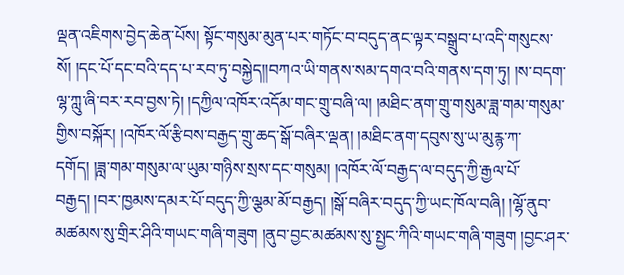ལྡན་འཇིགས་བྱེད་ཆེན་པོས། སྟོང་གསུམ་མུན་པར་གཏོང་བ་བདུད་ནང་ལྟར་བསྒྲུབ་པ་འདི་གསུངས་སོ། །དང་པོ་དང་བའི་དད་པ་རབ་ཏུ་བསྐྱེད།།བཀའ་ཡི་གནས་སམ་དགའ་བའི་གནས་དག་ཏུ། །ས་བདག་ལྷ་ཀླུ་ཞི་བར་རབ་བྱས་ཏེ། །དཀྱིལ་འཁོར་འདོམ་གང་གྲུ་བཞི་ལ། །མཐིང་ནག་གྲུ་གསུམ་ཟླ་གམ་གསུམ་གྱིས་བསྐོར། །འཁོར་ལོ་རྩིབས་བརྒྱད་གྲུ་ཆད་སྒོ་བཞིར་ལྡན། །མཐིང་ནག་དབུས་སུ་ཡ་མུརྙ་ཀ་དགོད། །ཟླ་གམ་གསུམ་ལ་ཡུམ་གཉིས་སྲས་དང་གསུམ། །འཁོར་ལོ་བརྒྱད་ལ་བདུད་ཀྱི་རྒྱལ་པོ་བརྒྱད། །བར་ཁྱམས་དམར་པོ་བདུད་ཀྱི་ལྕམ་མོ་བརྒྱད། །སྒོ་བཞིར་བདུད་ཀྱི་ཡང་ཁོལ་བཞི། །ལྷོ་ནུབ་མཚམས་སུ་གྲིར་ཤིའི་གཡང་གཞི་གཟུག །ནུབ་བྱང་མཚམས་སུ་སྤྱང་ཀིའི་གཡང་གཞི་གཟུག །བྱང་ཤར་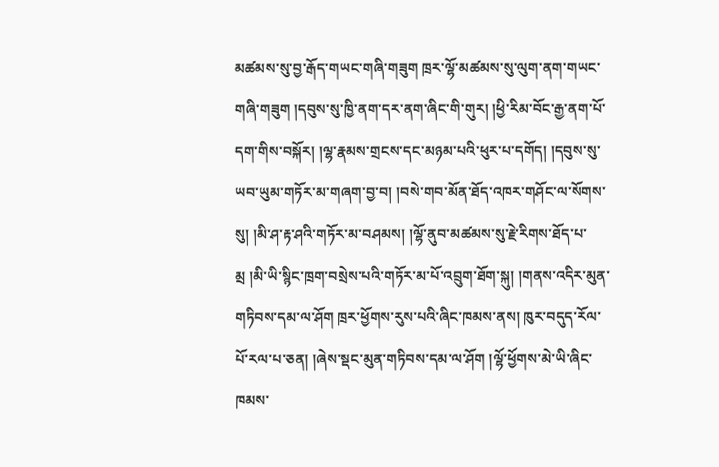མཚམས་སུ་བྱ་རྒོད་གཡང་གཞི་གཟུག ཁྲར་ལྷོ་མཚམས་སུ་ལུག་ནག་གཡང་གཞི་གཟུག །དབུས་སུ་ཁྱི་ནག་དར་ནག་ཞིང་གི་གུར། །ཕྱི་རིམ་བོང་རྒྱ་ནག་པོ་དག་གིས་བསྐོར། །ལྷ་རྣམས་གྲངས་དང་མཉམ་པའི་ཕུར་པ་དགོད། །དབུས་སུ་ཡབ་ཡུམ་གཏོར་མ་གཞག་བྱ་བ། །བསེ་གབ་མོན་ཐོད་འཁར་གཤོང་ལ་སོགས་སུ། །མི་ཤ་རྟ་ཤའི་གཏོར་མ་བཤམས། །ལྷོ་ནུབ་མཚམས་སུ་རྗེ་རིགས་ཐོད་པ་མྲ །མི་ཡི་སྙིང་ཁྲག་བསྲེས་པའི་གཏོར་མ་པོ་འབྲུག་ཐོག་སྐུ། །གནས་འདིར་མུན་གཏིབས་དམ་ལ་ཤོག ཁྲར་ཕྱོགས་རུས་པའི་ཞིང་ཁམས་ནས། ཁུར་བདུད་རོལ་པོ་རལ་པ་ཅན། །ཞེས་སྡང་མུན་གཏིབས་དམ་ལ་ཤོག །ལྷོ་ཕྱོགས་མེ་ཡི་ཞིང་ཁམས་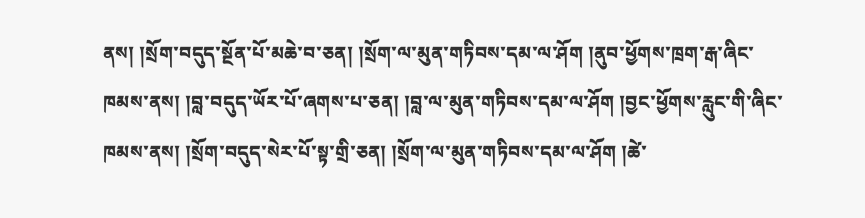ནས། །སྲོག་བདུད་སྔོན་པོ་མཆེ་བ་ཅན། །སྲོག་ལ་མུན་གཏིབས་དམ་ལ་ཤོག །ནུབ་ཕྱོགས་ཁྲག་རྒ་ཞིང་ཁམས་ནས། །བླ་བདུད་ཡོར་པོ་ཞགས་པ་ཅན། །བླ་ལ་མུན་གཏིབས་དམ་ལ་ཤོག །བྱང་ཕྱོགས་རླུང་གི་ཞིང་ཁམས་ནས། །སྲོག་བདུད་སེར་པོ་སྟ་གྲི་ཅན། །སྲོག་ལ་མུན་གཏིབས་དམ་ལ་ཤོག །ཚེ་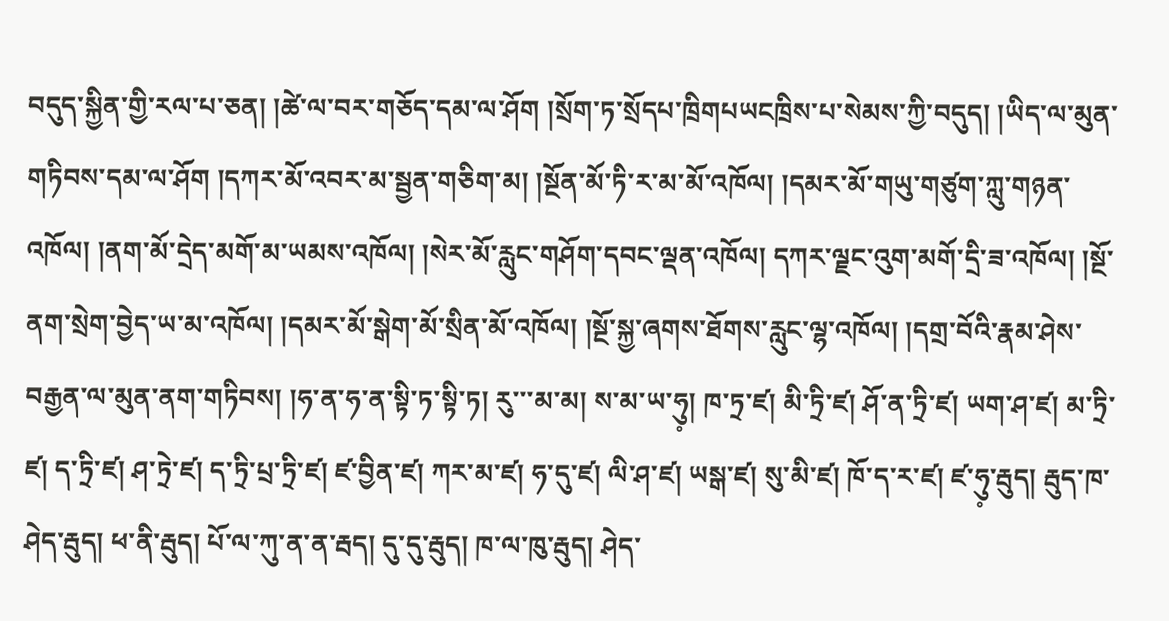བདུད་སྐྱིན་གྱི་རལ་པ་ཅན། །ཚེ་ལ་བར་གཅོད་དམ་ལ་ཤོག །སྲོག་ཏ་སྲོདཔ་ཁྲིགཔཡངཁྲིས་པ་སེམས་ཀྱི་བདུད། །ཡིད་ལ་མུན་གཏིབས་དམ་ལ་ཤོག །དཀར་མོ་འབར་མ་སྦྱན་གཅིག་མ། །སྔོན་མོ་ཏི་ར་མ་མོ་འཁོལ། །དམར་མོ་གཡུ་གཙུག་ཀླུ་གཉན་འཁོལ། །ནག་མོ་དྲེད་མགོ་མ་ཡམས་འཁོལ། །སེར་མོ་རླུང་གཤོག་དབང་ལྡན་འཁོལ། དཀར་ལྗང་འུག་མགོ་དྲི་ཟ་འཁོལ། །སྔོ་ནག་སྲེག་བྱེད་ཡ་མ་འཁོལ། །དམར་མོ་སྒེག་མོ་སྲིན་མོ་འཁོལ། །སྔོ་སྐྱ་ཞགས་ཐོགས་རླུང་ལྷ་འཁོལ། །དགྲ་བོའི་རྣམ་ཤེས་བརྒྱན་ལ་མུན་ནག་གཏིབས། །ཧ་ན་ཧ་ན་སྟི་ཏ་སྟི་ཏ། རུ་་་མ་མ། ས་མ་ཡ་ཧུ༷། ཁ་ཏྲ་ཛ། མི་ཏྲི་ཛ། ཤོ་ན་ཏྲི་ཛ། ཡག་ཤ་ཛ། མ་ཏྲི་ཛ། ད་ཏྲི་ཛ། ཤ་ཏྲེ་ཛ། ད་ཏྲི་པྲ་ཏྲི་ཛ། ཛ་བྱིན་ཛ། ཀར་མ་ཛ། ཧ་དུ་ཛ། ལི་ཤ་ཛ། ཡསྒ་ཛ། སུ་མི་ཛ། ཁོ་ད་ར་ཛ། ཛ་ཧུ༷་རྦུད། རྦུད་ཁ་ཤེད་རྦུད། ཕ་ནི་རྦུད། པོ་ལ་ཀུ་ན་ན་རྦད། དུ་དུ་རྦུད། ཁ་ལ་ཁུ་རྦུད། ཤེད་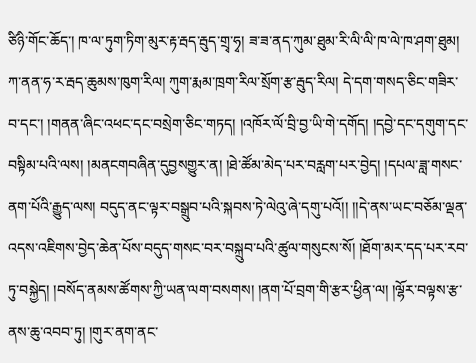ཙིཉི་གོང་ཆོད་། ཁ་ལ་ཏུག་ཏིག་མུར་རྟ་རྦད་རྦུད་གྲྭ་ཧྭ། ཟ་ཟ་ནད་ཀུམ་ཐུམ་རི་ལི་ལི་ཁ་ལེ་ཁ་ཤག་ཐུམ། ཀ་ནན་ཧ་ར་རྦད་ཆུམས་ཁུག་རིལ། ཀུག་རྨམ་ཁྲག་རིལ་སྲོག་རྩ་རྦུད་རིལ། དེ་དག་གསད་ཅིང་གཟིར་བ་དང་། །གནན་ཞིང་འཕང་དང་བསྲེག་ཅིང་གཏད། །འཁོར་ལོ་བྲི་བྱ་ཡི་གེ་དགོད། །དབྱེ་དང་དགུག་དང་བསྟིམ་པའི་ལས། །མནངགབཞིན་དུབྱསགྱུར་ན། །ཐེ་ཚོམ་མེད་པར་བརླག་པར་བྱེད། །དཔལ་ཟླ་གསང་ནག་པོའི་རྒྱུད་ལས། བདུད་ནང་ལྟར་བསྒྲུབ་པའི་སྐབས་ཏེ་ལེའུ་ཞེ་དགུ་པའོ།། །།དེ་ནས་ཡང་བཅོམ་ལྡན་འདས་འཇིགས་བྱེད་ཆེན་པོས་བདུད་གསང་བར་བསྐྲུབ་པའི་ཚུལ་གསུངས་སོ། །ཐོག་མར་དད་པར་རབ་ཏུ་བསྐྱེད། །བསོད་ནམས་ཚོགས་ཀྱི་ཡན་ལག་བསགས། །ནག་པོ་བྲག་གི་རྩར་ཕྱིན་ལ། །ལྷོར་བལྟས་རྩ་ནས་ཆུ་འབབ་ཏུ། །གུར་ནག་ནང་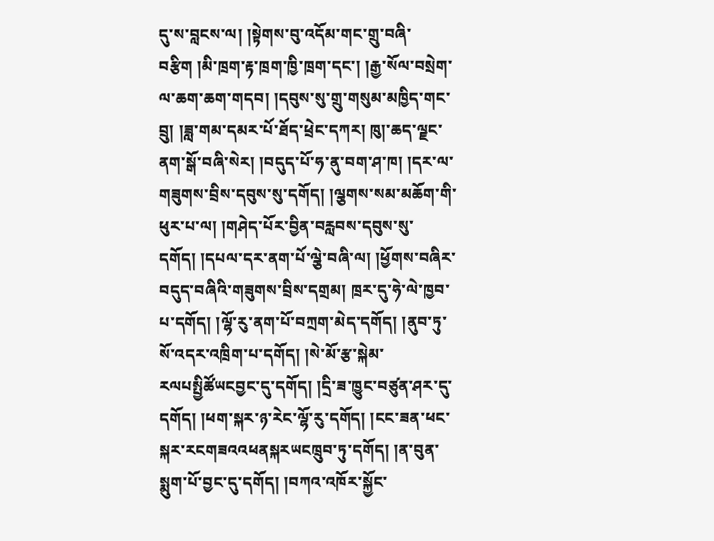དུ་ས་བླངས་ལ། །སྟེགས་བུ་འདོམ་གང་གྲུ་བཞི་བརྩིག །མི་ཁྲག་རྟ་ཁྲག་ཁྱི་ཁྲག་དང་། །རྒྱ་སོལ་བསྲེག་ལ་ཆག་ཆག་གདབ། །དབུས་སུ་གྲུ་གསུམ་མཁྱིད་གང་བྲུ། །ཟླ་གམ་དམར་པོ་ཐོད་ཕྲེང་དཀར། ཁུ།་ཆད་ལྗང་ནག་སྒོ་བཞི་སེར། །བདུད་པོ་ཧ་ནུ་བག་ཤ་ཁ། །དར་ལ་གཟུགས་བྲིས་དབུས་སུ་དགོད། །ལྕགས་སམ་མཆོག་གི་ཕུར་པ་ལ། །གཤེད་པོར་བྱིན་བརླབས་དབུས་སུ་དགོད། །དཔལ་དར་ནག་པོ་ལྕེ་བཞི་ལ། །ཕྱོགས་བཞིར་བདུད་བཞིའི་གཟུགས་བྲིས་དགྲམ། ཁྲར་དུ་ཧེ་ལེ་ཁྱབ་པ་དགོད། །ལྷོ་རུ་ནག་པོ་བཀྲག་མེད་དགོད། །ནུབ་ཏུ་སོ་འདར་འཁྲིག་པ་དགོད། །སེ་མོ་རྩ་སྐེམ་རལཔསྤྱིཚོཡངབྱང་དུ་དགོད། །དྲི་ཟ་ཁྱུང་བཙུན་ཤར་དུ་དགོད། །ཕག་སྐར་ཉ་རེང་ལྷོ་རུ་དགོད། །ངང་ཟན་ཕང་སྐར་རངགཟའའཕནསྐརཡངཁྲུབ་ཏུ་དགོད། །ན་བུན་སྨུག་པོ་བྱང་དུ་དགོད། །བཀའ་འཁོར་སྐྱོང་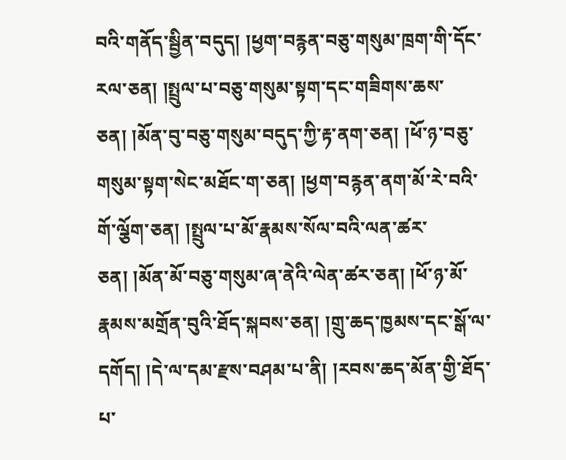བའི་གནོད་སྦྱིན་བདུད། །ཕྱག་བརྙན་བཅུ་གསུམ་ཁྲག་གི་དོང་རལ་ཅན། །སྤྲུལ་པ་བཅུ་གསུམ་སྟག་དང་གཟིགས་ཆས་ཅན། །མོན་བུ་བཅུ་གསུམ་བདུད་ཀྱི་རྟ་ནག་ཅན། །ཕོ་ཉ་བཅུ་གསུམ་སྟག་སེང་མཐོང་ག་ཅན། །ཕྱག་བརྙན་ནག་མོ་རེ་བའི་གོ་ལྕོག་ཅན། །སྤྲུལ་པ་མོ་རྣམས་སོལ་བའི་ལན་ཚར་ཅན། །མོན་མོ་བཅུ་གསུམ་ཞ་ནེའི་ལེན་ཚར་ཅན། །ཕོ་ཉ་མོ་རྣམས་མགྲོན་བུའི་ཐོད་སྐབས་ཅན། །གྲུ་ཆད་ཁྱམས་དང་སྒོ་ལ་དགོད། །དེ་ལ་དམ་རྫས་བཤམ་པ་ནི། །རབས་ཆད་མོན་གྱི་ཐོད་པ་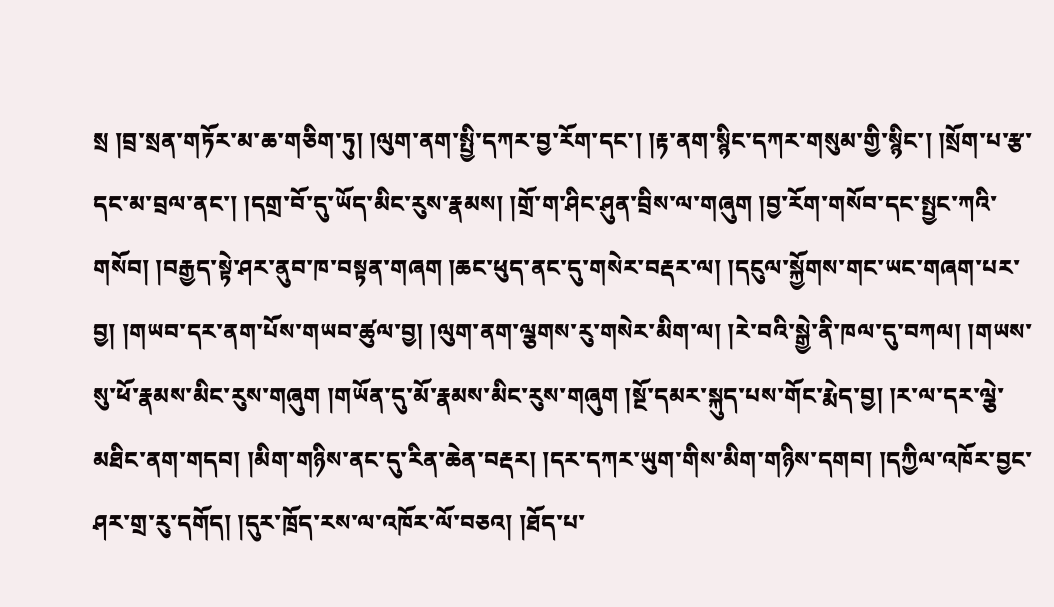སྲ །བྲ་སྲན་གཏོར་མ་ཆ་གཅིག་ཏུ། །ལུག་ནག་སྤྱི་དཀར་བྱ་རོག་དང་། །རྟ་ནག་སྙིང་དཀར་གསུམ་གྱི་སྙིང་། །སྲོག་པ་རྩ་དང་མ་བྲལ་ནང་། །དགྲ་བོ་དུ་ཡོད་མིང་རུས་རྣམས། །གྲོ་ག་ཤིང་ཤུན་བྲིས་ལ་གཞུག །བྱ་རོག་གསོབ་དང་སྤྱང་ཀའི་གསོབ། །བརྒྱད་སྟེ་ཤར་ནུབ་ཁ་བསྟན་གཞག །ཆང་ཕུད་ནང་དུ་གསེར་བརྡར་ལ། །དངུལ་སྐྱོགས་གང་ཡང་གཞག་པར་བྱ། །གཡབ་དར་ནག་པོས་གཡབ་ཚུལ་བྱ། །ལུག་ནག་ལྕགས་རུ་གསེར་མིག་ལ། །རེ་བའི་སྒྱེ་ནི་ཁལ་དུ་བཀལ། །གཡས་སུ་ཕོ་རྣམས་མིང་རུས་གཞུག །གཡོན་དུ་མོ་རྣམས་མིང་རུས་གཞུག །སྔོ་དམར་སྐུད་པས་གོང་རྨེད་བྱ། །ར་ལ་དར་ལྕེ་མཐིང་ནག་གདབ། །མིག་གཉིས་ནང་དུ་རིན་ཆེན་བརྡར། །དར་དཀར་ཡུག་གིས་མིག་གཉིས་དགབ། །དཀྱིལ་འཁོར་བྱང་ཤར་གྲ་རུ་དགོད། །དུར་ཁྲོད་རས་ལ་འཁོར་ལོ་བཅའ། །ཐོད་པ་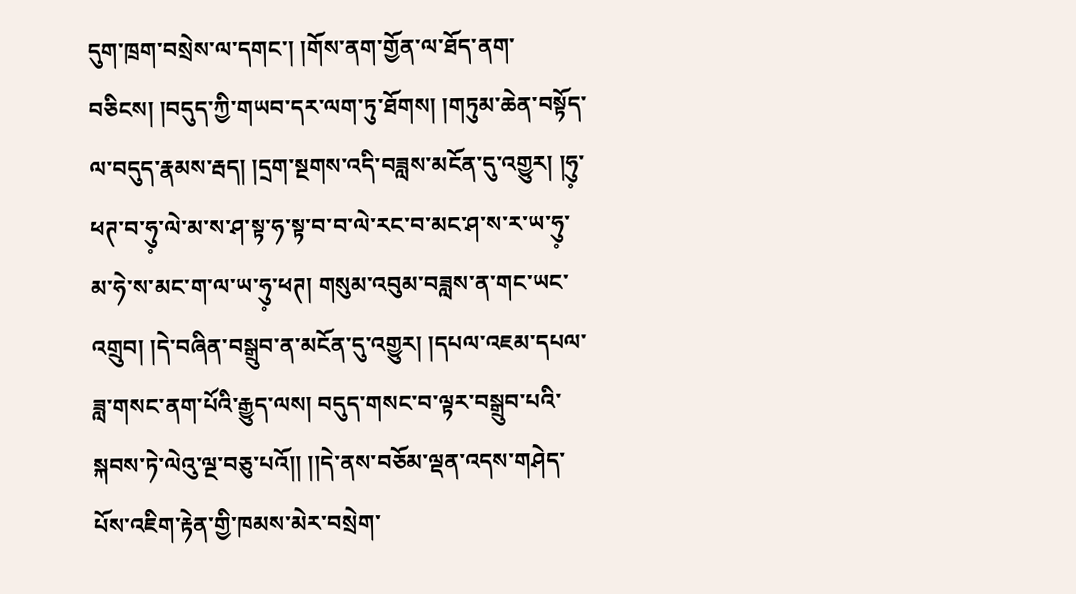དུག་ཁྲག་བསྲེས་ལ་དགང་། །གོས་ནག་གྱོན་ལ་ཐོད་ནག་བཅིངས། །བདུད་ཀྱི་གཡབ་དར་ལག་ཏུ་ཐོགས། །གཏུམ་ཆེན་བསྟོད་ལ་བདུད་རྣམས་རྦད། །དྲག་སྔགས་འདི་བཟླས་མངོན་དུ་འགྱུར། །ཧུ༷་ཕཊ་བ་ཧུ༷་ལེ་མ་ས་ཤ་སྟ་ཧ་སྟ་བ་བ་ལེ་རང་བ་མང་ཤ་ས་ར་ཡ་ཧུ༷་མ་ཧེ་ས་མང་ག་ལ་ཡ་ཧུ༷་ཕཊ། གསུམ་འབུམ་བཟླས་ན་གང་ཡང་འགྲུབ། །དེ་བཞིན་བསྒྲུབ་ན་མངོན་དུ་འགྱུར། །དཔལ་འཇམ་དཔལ་ཟླ་གསང་ནག་པོའི་རྒྱུད་ལས། བདུད་གསང་བ་ལྟར་བསྒྲུབ་པའི་སྐབས་ཏེ་ལེའུ་ལྔ་བཅུ་པའོ།། །།དེ་ནས་བཅོམ་ལྡན་འདས་གཤེད་པོས་འཇིག་རྟེན་གྱི་ཁམས་མེར་བསྲེག་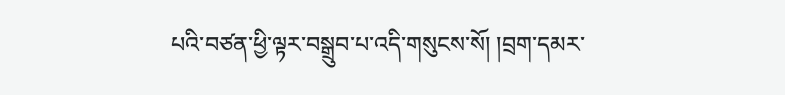པའི་བཙན་ཕྱི་ལྟར་བསྒྲུབ་པ་འདི་གསུངས་སོ། །བྲག་དམར་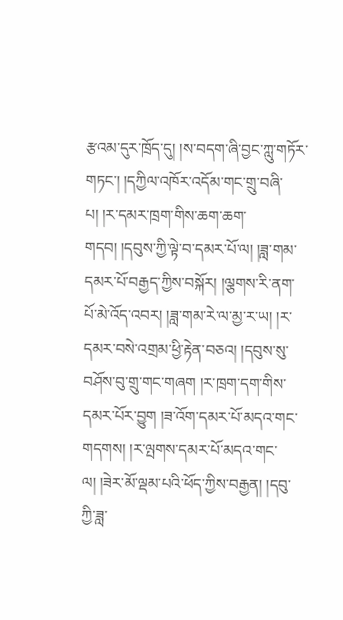རྩའམ་དུར་ཁྲོད་དུ། །ས་བདག་ཞི་བྱང་ཀླུ་གཏོར་གཏང་། །དཀྱིལ་འཁོར་འདོམ་གང་གྲུ་བཞི་པ། །ར་དམར་ཁྲག་གིས་ཆག་ཆག་གདབ། །དབུས་ཀྱི་ལྟེ་བ་དམར་པོ་ལ། །ཟླ་གམ་དམར་པོ་བརྒྱད་ཀྱིས་བསྐོར། །ལྕགས་རི་ནག་པོ་མེ་འོད་འབར། །ཟླ་གམ་རེ་ལ་མྱ་ར་ཡ། །ར་དམར་བསེ་འགྲམ་ཕྱི་རྟེན་བཅའ། །དབུས་སུ་བཤོས་བུ་གྲུ་གང་གཞག །ར་ཁྲག་དག་གིས་དམར་པོར་བྱུག །ཟ་འོག་དམར་པོ་མདའ་གང་གདགས། །ར་ལྤགས་དམར་པོ་མདའ་གང་ལ། །ཟེར་མོ་ལྡམ་པའི་ཕོད་ཀྱིས་བརྒྱན། །དབུ་ཀྱི་ཟླ་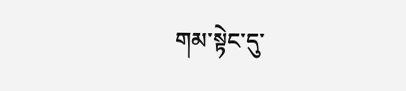གམ་སྟེང་དུ་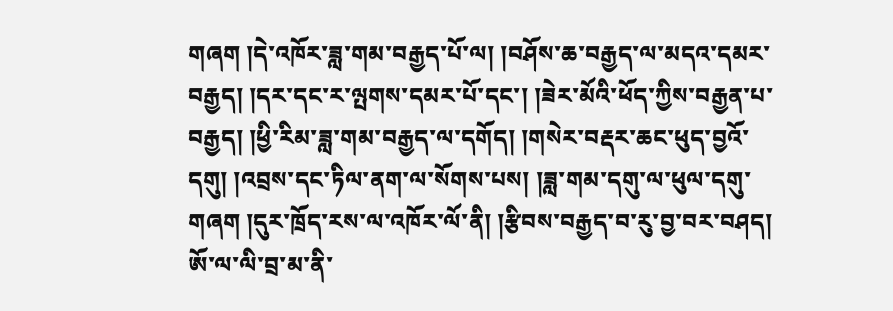གཞག །དེ་འཁོར་ཟླ་གམ་བརྒྱད་པོ་ལ། །བཤོས་ཆ་བརྒྱད་ལ་མདའ་དམར་བརྒྱད། །དར་དང་ར་ལྤགས་དམར་པོ་དང་། །ཟེར་མོའི་ཕོད་ཀྱིས་བརྒྱན་པ་བརྒྱད། །ཕྱི་རིམ་ཟླ་གམ་བརྒྱད་ལ་དགོད། །གསེར་བརྡར་ཆང་ཕུད་བྱའོ་དགུ། །འབྲས་དང་ཏིལ་ནག་ལ་སོགས་པས། །ཟླ་གམ་དགུ་ལ་ཕུལ་དགུ་གཞག །དུར་ཁྲོད་རས་ལ་འཁོར་ལོ་ནི། །རྩིབས་བརྒྱད་བ་རུ་བྱ་བར་བཤད། ཨོ་ལ་ལི་བྲ་མ་ནི་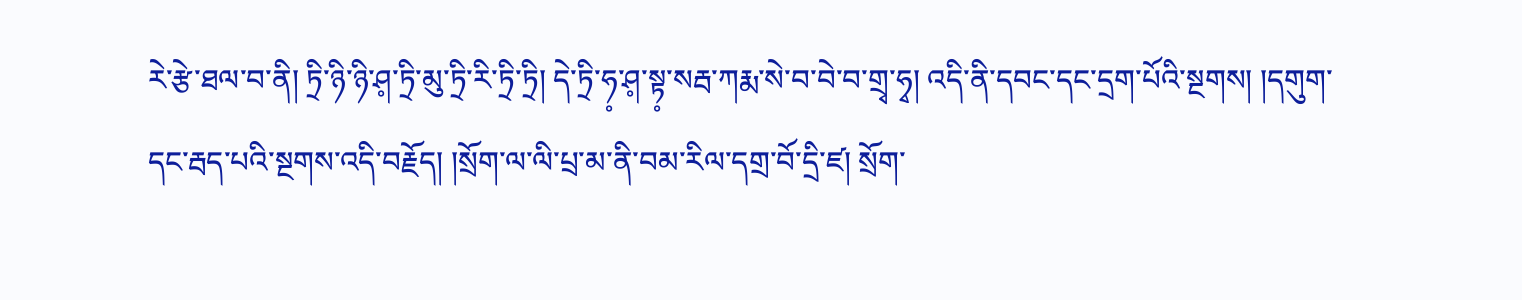རེ་རྩེ་ཐལ་བ་ནི། ཏྲི་ཉི་ཉི་ཤ༷་ཏྲི་མུ་ཏྲི་རི་ཏྲི་ཏྲི། དེ་ཏྲི་ཧ༷་ཤ༷་སྟ༷་སརྦ་ཀརྨ་སེ་བ་བེ་བ་གྲྭ་ཧྭ། འདི་ནི་དབང་དང་དྲག་པོའི་སྔགས། །དགུག་དང་རྦད་པའི་སྔགས་འདི་བརྗོད། །སྲོག་ལ་ལི་པྲ་མ་ནི་བམ་རིལ་དགྲ་བོ་དྲི་ཛ། སྲོག་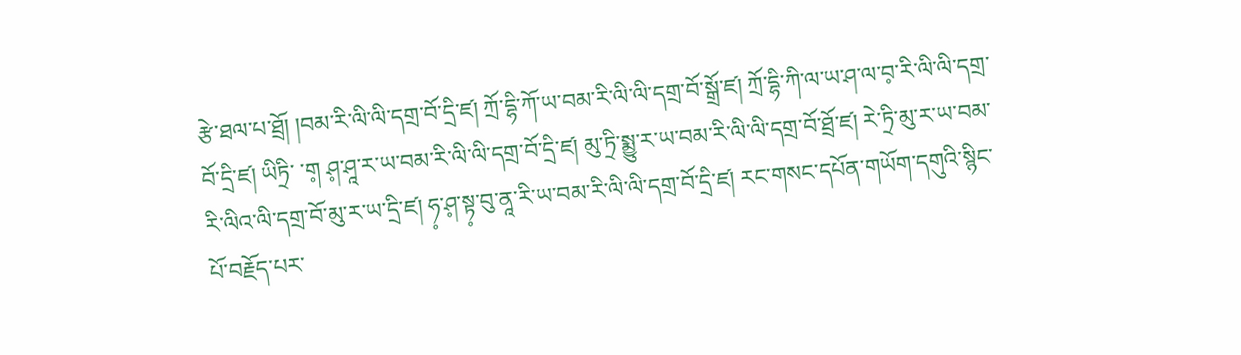རྩེ་ཐལ་པ་ཐྲོ། །བམ་རི་ལི་ལི་དགྲ་བོ་དྲི་ཛ། ཀྲོ་དྷི་ཀོ་ཡ་བམ་རི་ལི་ལི་དགྲ་བོ་སྒྲོ་ཛ། ཀྲོ་དྷི་ཀི་ལ་ཡ་ཤ་ལ་བ༷་རི་ལི་ལི་དགྲ་བོ་དྲི་ཛ། ཡིཏྲི་ ་ག༷ ཤ༷་ཤཱ་ར་ཡ་བམ་རི་ལི་ལི་དགྲ་བོ་དྲི་ཛ། མུ་ཏྲི་སྨྱུ་ར་ཡ་བམ་རི་ལི་ལི་དགྲ་བོ་ཐྲོ་ཛ། རེ་ཏྲི་མུ་ར་ཡ་བམ་རི་ལིའ་ལི་དགྲ་བོ་མུ་ར་ཡ་དྲི་ཛ། ཧ༷་ཤ༷་སྟ༷་བུ་ནཱ་རི་ཡ་བམ་རི་ལི་ལི་དགྲ་བོ་དྲི་ཛ། རང་གསང་དཔོན་གཡོག་དགུའི་སྙིང་པོ་བརྗོད་པར་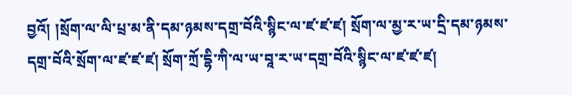བྱའོ། །སྲོག་ལ་ལི་པྲ་མ་ནི་དམ་ཉམས་དགྲ་བོའི་སྙིང་ལ་ཛ་ཛ་ཛ། སྲོག་ལ་མྱ་ར་ཡ་དྲི་དམ་ཉམས་དགྲ་བོའི་སྲོག་ལ་ཛ་ཛ་ཛ། སྲོག་ཀྲོ་དྷི་ཀི་ལ་ཡ་བཱ་ར་ཡ་དགྲ་བོའི་སྙིང་ལ་ཛ་ཛ་ཛ།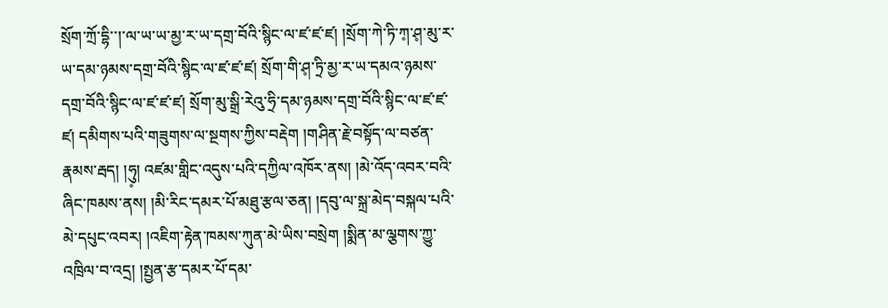སྲོག་ཀྲོ་དྷི་་།་ལ་ཡ་ཡ་མྱ་ར་ཡ་དགྲ་བོའི་སྙིང་ལ་ཛ་ཛ་ཛ། །སྲོག་ཀེ་ཏི་ཀ༷་ཤ༷་མུ་ར་ཡ་དམ་ཉམས་དགྲ་བོའི་སྙིང་ལ་ཛ་ཛ་ཛ། སྲོག་གི་ཤ༷་ཏྲི་མྱ་ར་ཡ་དམའ་ཉམས་དགྲ་བོའི་སྙིང་ལ་ཛ་ཛ་ཛ། སྲོག་མུ་སྒྲི་རེའུ་ཧྲི་དམ་ཉམས་དགྲ་བོའི་སྙིང་ལ་ཛ་ཛ་ཛ། དམིགས་པའི་གཟུགས་ལ་སྔགས་ཀྱིས་བརྡེག །གཤིན་རྗེ་བསྟོད་ལ་བཙན་རྣམས་རྦད། །ཧུ༷། འཛམ་གླིང་འདུས་པའི་དཀྱིལ་འཁོར་ནས། །མེ་འོད་འབར་བའི་ཞིང་ཁམས་ནས། །མི་རིང་དམར་པོ་མཐུ་རྩལ་ཅན། །དབུ་ལ་སྐྲ་མེད་བསྐལ་པའི་མེ་དཔུང་འབར། །འཇིག་རྟེན་ཁམས་ཀུན་མེ་ཡིས་བསྲེག །སྨིན་མ་ལྕགས་ཀྱུ་འཁྲིལ་བ་འདྲ། །སྤྱན་རྩ་དམར་པོ་དམ་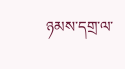ཉམས་དགྲ་ལ་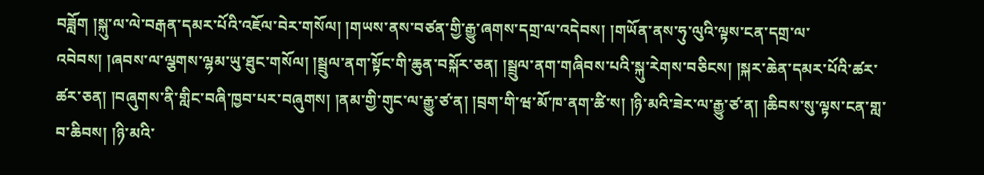བཟློག །སྐུ་ལ་ལེ་བརྒན་དམར་པོའི་འཇོལ་བེར་གསོལ། །གཡས་ནས་བཙན་གྱི་རྒྱུ་ཞགས་དགྲ་ལ་འདེབས། །གཡོན་ནས་ཧུ་ལུའི་ལྟས་ངན་དགྲ་ལ་འབེབས། །ཞབས་ལ་ལྕགས་ལྷམ་ཡུ་ཐུང་གསོལ། །སྦྲུལ་ནག་སྟོང་གི་ཆུན་བསྐོར་ཅན། །སྦྲུལ་ནག་གཞིབས་པའི་སྐུ་རེགས་བཅིངས། །སྐར་ཆེན་དམར་པོའི་ཚར་ཚར་ཅན། །བཞུགས་ནི་གླིང་བཞི་ཁྱབ་པར་བཞུགས། །ནམ་གྱི་གུང་ལ་རྒྱུ་ཙ་ན། །བྲག་གི་ཝ་མོ་ཁ་ནག་ཚི་ས། །ཉི་མའི་ཟེར་ལ་རྒྱུ་ཙ་ན། །ཆིབས་སུ་ལྟས་ངན་གླ་བ་ཆིབས། །ཉི་མའི་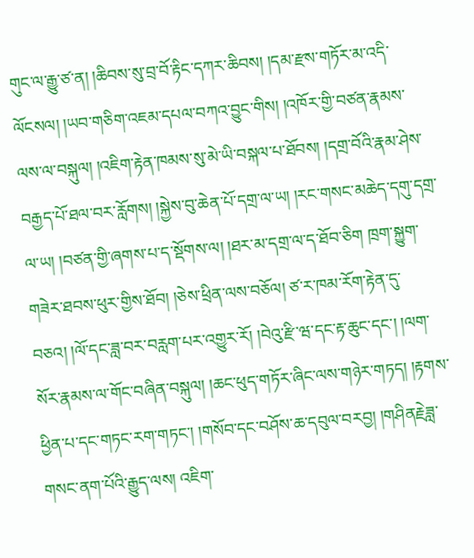གུང་ལ་རྒྱུ་ཙ་ན། །ཆིབས་སུ་བྲ་བོ་རྟིང་དཀར་ཆིབས། །དམ་རྫས་གཏོར་མ་འདི་ལོངསལ། །ཡབ་གཅིག་འཇམ་དཔལ་བཀའ་བྱུང་གིས། །འཁོར་གྱི་བཙན་རྣམས་ལས་ལ་བསྐུལ། །འཇིག་རྟེན་ཁམས་སུ་མེ་ཡི་བསྐལ་པ་ཐོབས། །དགྲ་བོའི་རྣམ་ཤེས་བརྒྱད་པོ་ཐལ་བར་རློགས། །སྐྱེས་བུ་ཆེན་པོ་དགྲ་ལ་ཡ། །རང་གསང་མཆེད་དགུ་དགྲ་ལ་ཡ། །བཙན་གྱི་ཞགས་པ་ད་སྡོགས་ལ། །ཐར་མ་དགྲ་ལ་ད་ཐོབ་ཅིག ཁྲག་སྐྱུག་གཟེར་ཐབས་ཕུར་གྱིས་ཐོབ། །ཅེས་ཕྲིན་ལས་བཅོལ། ཙ་ར་ཁམ་རོག་རྟེན་དུ་བཅའ། །ལོ་དང་ཟླ་བར་བརླག་པར་འགྱུར་རོ། །བེའུ་རྫི་ཝ་དང་རྟ་ཆུང་དང་། །ལག་སོར་རྣམས་ལ་གོང་བཞིན་བསྐུལ། །ཆང་ཕུད་གཏོར་ཞིང་ལས་གཉེར་གཏད། །རྟགས་ཕྱིན་པ་དང་གཏང་རག་གཏང་། །གསོབ་དང་བཤོས་ཆ་དབུལ་བརབྱ། །གཤིནརྗེཟླ་གསང་ནག་པོའི་རྒྱུད་ལས། འཇིག་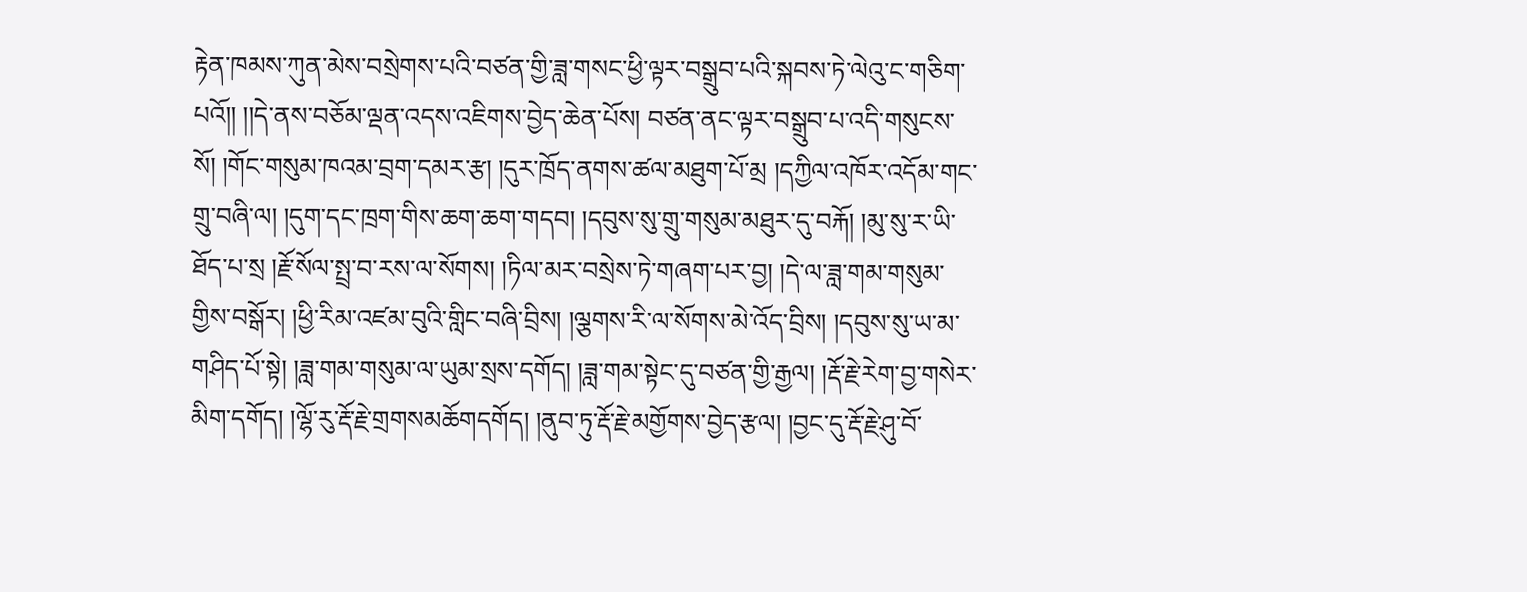རྟེན་ཁམས་ཀུན་མེས་བསྲེགས་པའི་བཙན་གྱི་ཟླ་གསང་ཕྱི་ལྟར་བསྒྲུབ་པའི་སྐབས་ཏེ་ལེའུ་ང་གཅིག་པའོ།། །།དེ་ནས་བཅོམ་ལྡན་འདས་འཇིགས་བྱེད་ཆེན་པོས། བཙན་ནང་ལྟར་བསྒྲུབ་པ་འདི་གསུངས་སོ། །གོང་གསུམ་ཁའམ་བྲག་དམར་རྩ། །དུར་ཁྲོད་ནགས་ཚལ་མཐུག་པོ་མྲ །དཀྱིལ་འཁོར་འདོམ་གང་གྲུ་བཞི་ལ། །དུག་དང་ཁྲག་གིས་ཆག་ཆག་གདབ། །དབུས་སུ་གྲུ་གསུམ་མཐུར་དུ་བརྐོ། །མུ་སུ་ར་ཡི་ཐོད་པ་སྲ །རྗོ་སོལ་སྤྲ་བ་རས་ལ་སོགས། །ཏིལ་མར་བསྲེས་ཏེ་གཞག་པར་བྱ། །དེ་ལ་ཟླ་གམ་གསུམ་གྱིས་བསྒོར། །ཕྱི་རིམ་འཛམ་བུའི་གླིང་བཞི་བྲིས། །ལྕགས་རི་ལ་སོགས་མེ་འོད་བྲིས། །དབུས་སུ་ཡ་མ་གཤིད་པོ་སྟེ། །ཟླ་གམ་གསུམ་ལ་ཡུམ་སྲས་དགོད། །ཟླ་གམ་སྟེང་དུ་བཙན་གྱི་རྒྱལ། །རྡོ་རྗེ་རེག་བྱ་གསེར་མིག་དགོད། །ལྷོ་རུ་རྡོ་རྗེ་གྲགསམཆོགདགོད། །ནུབ་ཏུ་རྡོ་རྗེ་མགྱོགས་བྱེད་རྩལ། །བྱང་དུ་རྡོ་རྗེ་ཤུ་བོ་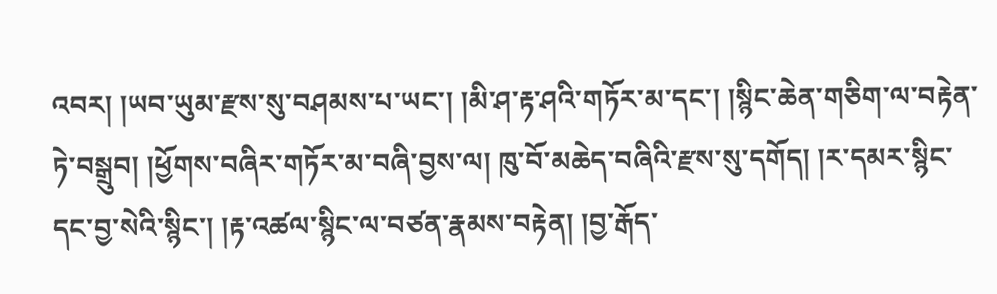འབར། །ཡབ་ཡུམ་རྫས་སུ་བཤམས་པ་ཡང་། །མི་ཤ་རྟ་ཤའི་གཏོར་མ་དང་། །སྙིང་ཆེན་གཅིག་ལ་བརྟེན་ཏེ་བསྒྲུབ། །ཕྱོགས་བཞིར་གཏོར་མ་བཞི་བྱས་ལ། ཁུ་བོ་མཆེད་བཞིའི་རྫས་སུ་དགོད། །ར་དམར་སྙིང་དང་བྱ་སེའི་སྙིང་། །རྟ་འཚལ་སྙིང་ལ་བཙན་རྣམས་བརྟེན། །བྱ་རྒོད་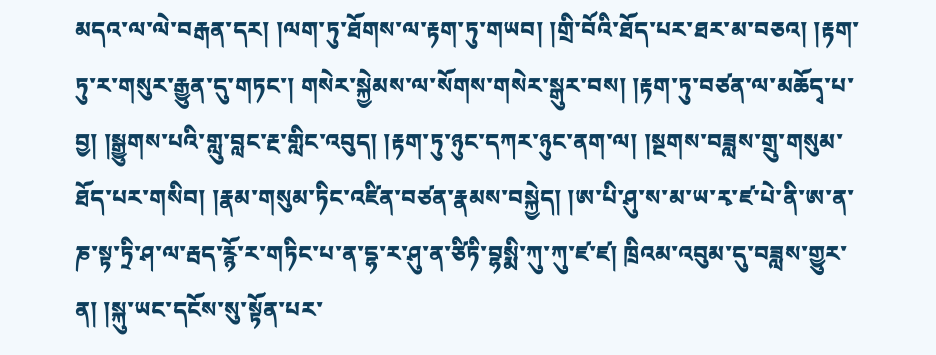མདའ་ལ་ལེ་བརྒན་དར། །ལག་ཏུ་ཐོགས་ལ་རྟག་ཏུ་གཡབ། །གྲི་བོའི་ཐོད་པར་ཐར་མ་བཅའ། །རྟག་ཏུ་ར་གསུར་རྒྱུན་དུ་གཏང་། གསེར་སྐྱེམས་ལ་སོགས་གསེར་སྒུར་བས། །རྟག་ཏུ་བཙན་ལ་མཆོདྭ་པ་བྱ། །སྒྱུགས་པའི་གླུ་བླང་རྔ་གླིང་འབུད། །རྟག་ཏུ་ཉུང་དཀར་ཉུང་ནག་ལ། །སྔགས་བཟླས་གྲུ་གསུམ་ཐོད་པར་གསིབ། །རྣམ་གསུམ་ཏིང་འཛིན་བཙན་རྣམས་བསྐྱེད། །ཨ་པི་ཤུ་ས་མ་ཡ་རྭ་ཛ་པེ་ནི་ཨ་ན་ཎ་སྟ་ཏྲི་ཤ་ལ་རྦད་རྙོ་ར་གཏིང་པ་ན་དྷ་ར་ཤུ་ན་ཙིཏི་བྷསྨི་ཀུ་ཀུ་ཛ་ཛ། ཁྲིའམ་འབུམ་དུ་བཟླས་གྱུར་ན། །སྐུ་ཡང་དངོས་སུ་སྟོན་པར་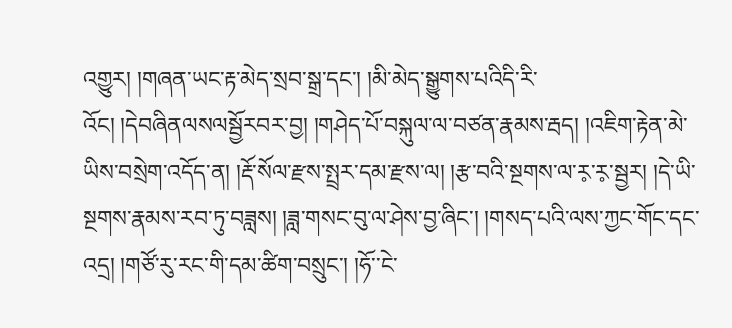འགྱུར། །གཞན་ཡང་རྟ་མེད་སྲབ་སྒྲ་དང་། །མི་མེད་སྒྱུགས་པའིདི་རི་འོང། །དེབཞིནལསལསྦྱོརབར་བྱ། །གཤེད་པོ་བསྐུལ་ལ་བཙན་རྣམས་རྦད། །འཇིག་རྟེན་མེ་ཡིས་བསྲེག་འདོད་ན། །རྡོ་སོལ་རྫས་སྤྲར་དམ་རྫས་ལ། །རྩ་བའི་སྔགས་ལ་ར༷་ར༷་སྦྱར། །དེ་ཡི་སྔགས་རྣམས་རབ་ཏུ་བཟླས། །ཟླ་གསང་བུ་ལ་ཤེས་བྱ་ཞིང་། །གསད་པའི་ལས་ཀྱང་གོང་དང་འདྲ། །གཙོ་རུ་རང་གི་དམ་ཚིག་བསྲུང་། །ཧོ་་ངེ་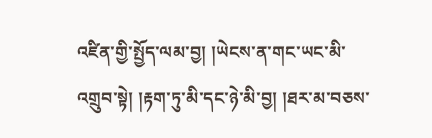འཛིན་གྱི་སྤྱོད་ལམ་བྱ། །ཡེངས་ན་གང་ཡང་མི་འགྲུབ་སྟེ། །རྟག་ཏུ་མི་དང་ཉེ་མི་བྱ། །ཐར་མ་བཅས་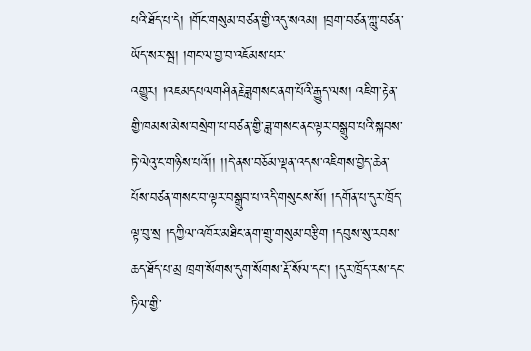པའི་ཐོད་པ་དེ། །གོང་གསུམ་བཙན་གྱི་འདུ་སའམ། །བྲག་བཙན་ཀླུ་བཙན་ཡོད་སར་སྦ། །གང་ལ་བྱ་བ་འཇོམས་པར་འགྱུར། །འཇམདཔལགཤིནརྗེཟླགསང་ནག་པོའི་རྒྱུད་ལས། འཇིག་རྟེན་གྱི་ཁམས་མེས་བསྲེག་པ་བཙན་གྱི་ཟླ་གསང་ནང་ལྟར་བསྒྲུབ་པའི་སྐབས་ཏེ་ལེའུ་ང་གཉིས་པའོ།། །།དེ་ནས་བཅོམ་ལྡན་འདས་འཇིགས་བྱེད་ཆེན་པོས་བཙན་གསང་བ་ལྟར་བསྒྲུབ་པ་འདི་གསུངས་སོ། །དགོན་པ་དུར་ཁྲོད་ལྟ་བུ་སྲ །དཀྱིལ་འཁོར་མཐིང་ནག་གྲུ་གསུམ་བརྩིག །དབུས་སུ་རབས་ཆད་ཐོད་པ་མྲ ཁྲག་སོགས་དུག་སོགས་རྡོ་སོལ་དང་། །དུར་ཁྲོད་རས་དང་ཏིལ་གྱི་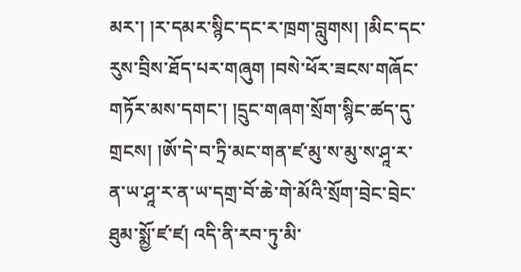མར་། །ར་དམར་སྙིང་དང་ར་ཁྲག་བླུགས། །མིང་དང་རུས་བྲིས་ཐོད་པར་གཞུག །བསེ་ཕོར་ཟངས་གཞོང་གཏོར་མས་དགང་། །དྲུང་གཞག་སྲོག་སྙིང་ཚད་དུ་གྲངས། །ཨོ་དེ་བ་ཏྲི་མང་གན་ཛ་མུ་ས་མུ་ས་ཤཱ་ར་ན་ཡ་ཤཱ་ར་ན་ཡ་དགྲ་བོ་ཆེ་གེ་མོའི་སྲོག་བྲེང་བྲེང་ཐུམ་སྨྱོ་ཛ་ཛ། འདི་ནི་རབ་ཏུ་མི་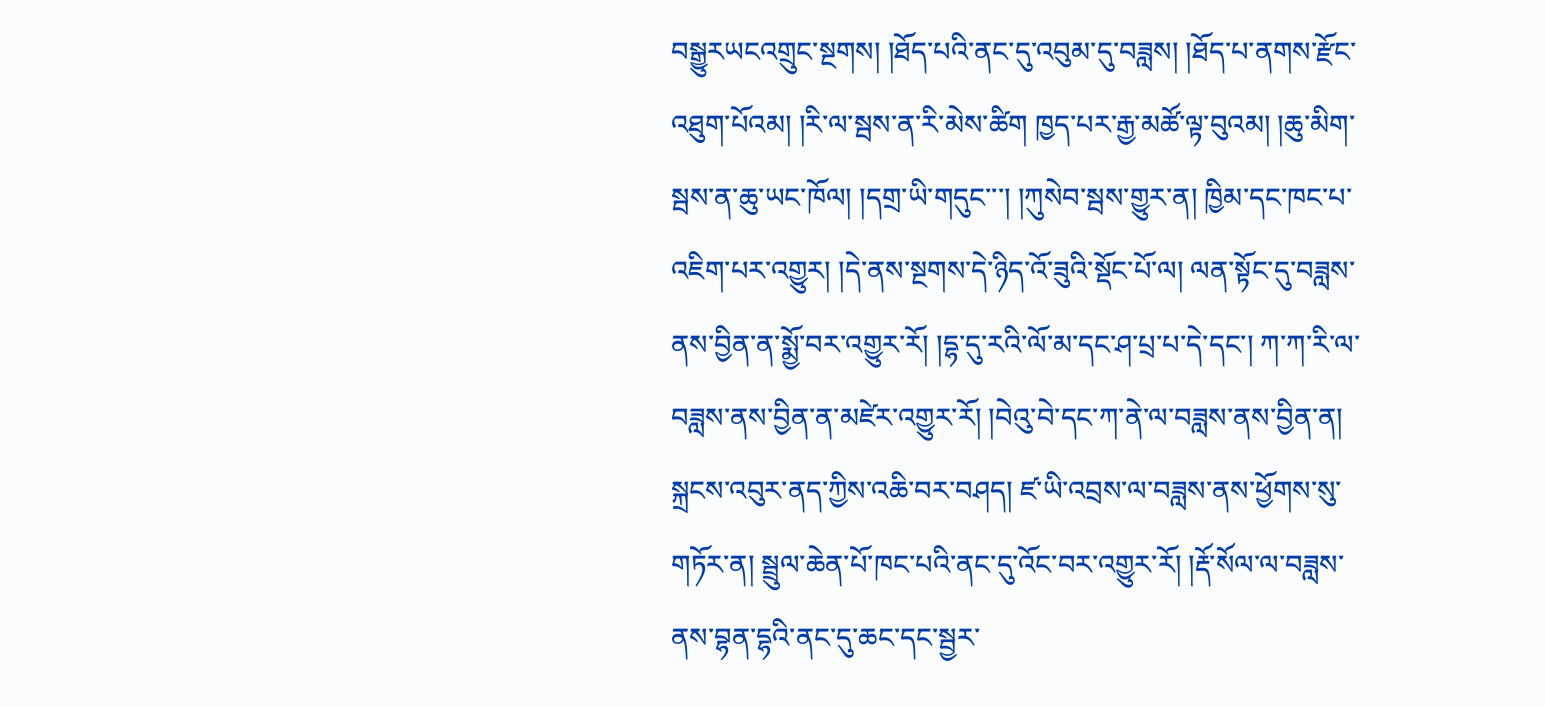བསྒྱུརཡངའགྲུང་སྔགས། །ཐོད་པའི་ནང་དུ་འབུམ་དུ་བཟླས། །ཐོད་པ་ནགས་རྫོང་འཐུག་པོའམ། །རི་ལ་སྦས་ན་རི་མེས་ཚིག ཁྱད་པར་རྒྱ་མཚོ་ལྟ་བུའམ། །ཆུ་མིག་སྦས་ན་ཆུ་ཡང་ཁོལ། །དགྲ་ཡི་གདུང་་་། །ཀུསེབ་སྦས་གྱུར་ན། ཁྱིམ་དང་ཁང་པ་འཇིག་པར་འགྱུར། །དེ་ནས་སྔགས་དེ་ཉིད་འོ་ཟུའི་སྡོང་པོ་ལ། ལན་སྟོང་དུ་བཟླས་ནས་བྱིན་ན་སྨྱོ་བར་འགྱུར་རོ། །དྷ་དུ་རའི་ལོ་མ་དང་ཤ་པྲ་པ་དེ་དང་། ཀ་ཀ་རི་ལ་བཟླས་ནས་བྱིན་ན་མཛེར་འགྱུར་རོ། །བེའུ་བེ་དང་ཀ་ནེ་ལ་བཟླས་ནས་བྱིན་ན། སྐྲངས་འབུར་ནད་ཀྱིས་འཆི་བར་བཤད། ཛ་ཡི་འབྲས་ལ་བཟླས་ནས་ཕྱོགས་སུ་གཏོར་ན། སྦྲུལ་ཆེན་པོ་ཁང་པའི་ནང་དུ་འོང་བར་འགྱུར་རོ། །རྡོ་སོལ་ལ་བཟླས་ནས་བྷན་དྷའི་ནང་དུ་ཆང་དང་སྦྱར་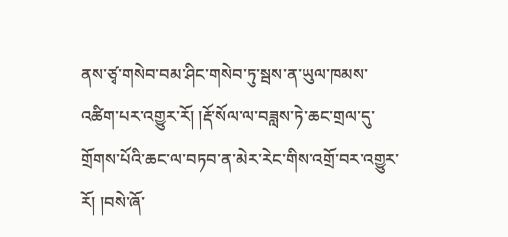ནས་ཙྭ་གསེབ་བམ་ཤིང་གསེབ་ཏུ་སྦས་ན་ཡུལ་ཁམས་འཚིག་པར་འགྱུར་རོ། །རྡོ་སོལ་ལ་བཟླས་ཏེ་ཆང་གྲལ་དུ་གྲོགས་པོའི་ཆང་ལ་བཏབ་ན་མེར་རེང་གིས་འགྲོ་བར་འགྱུར་རོ། །བསེ་ཞོ་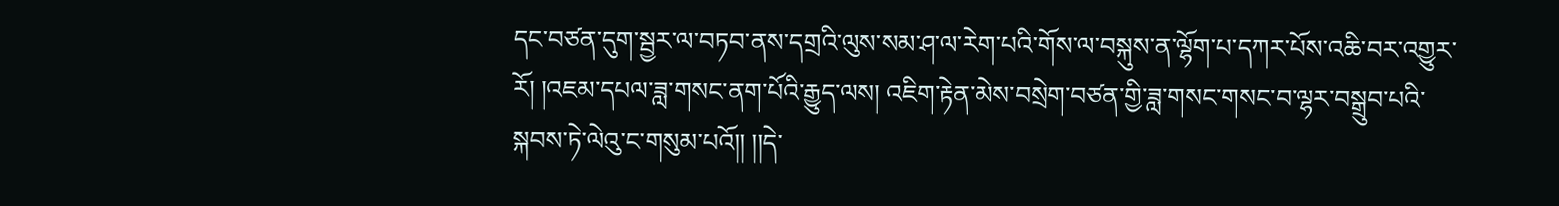དང་བཙན་དུག་སྦྱར་ལ་བཏབ་ནས་དགྲའི་ལུས་སམ་ཤ་ལ་རེག་པའི་གོས་ལ་བསྐུས་ན་ལྷོག་པ་དཀར་པོས་འཆི་བར་འགྱུར་རོ། །འཇམ་དཔལ་ཟླ་གསང་ནག་པོའི་རྒྱུད་ལས། འཇིག་རྟེན་མེས་བསྲེག་བཙན་གྱི་ཟླ་གསང་གསང་བ་ལྷར་བསྒྲུབ་པའི་སྐབས་ཏེ་ལེའུ་ང་གསུམ་པའོ།། །།དེ་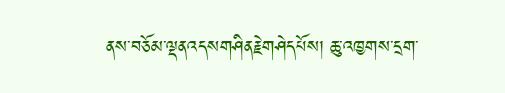ནས་བཅོམ་ལྡནའདསགཤིནརྗེགཤེདཔོས། ཆུ་འཁྱགས་དྲག་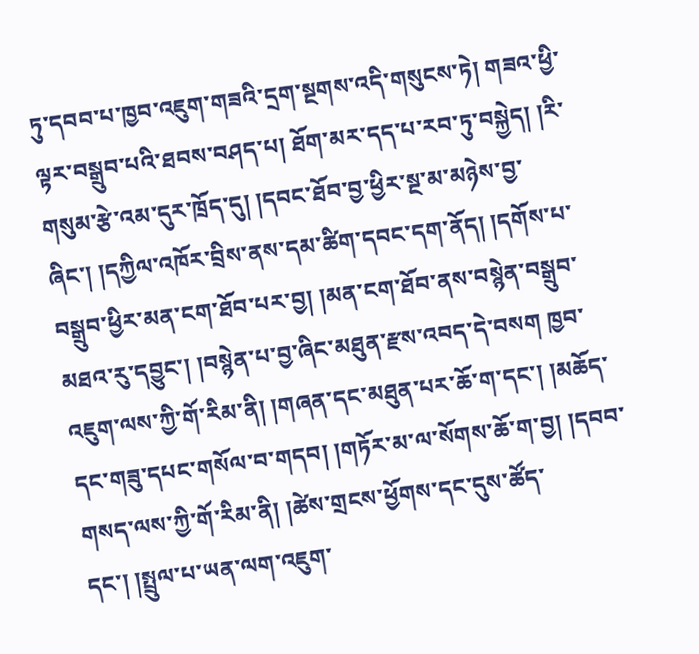ཏུ་དབབ་པ་ཁྱབ་འཇུག་གཟའི་དྲག་སྔགས་འདི་གསུངས་ཏེ། གཟའ་ཕྱི་ལྟར་བསྒྲུབ་པའི་ཐབས་བཤད་པ། ཐོག་མར་དད་པ་རབ་ཏུ་བསྐྱེད། །རི་གསུམ་རྩེ་འམ་དུར་ཁྲོད་དུ། །དབང་ཐོབ་བྱ་ཕྱིར་སྔ་མ་མཉེས་བྱ་ཞིང་། །དཀྱིལ་འཁོར་བྲིས་ནས་དམ་ཚིག་དབང་དག་ནོད། །དགོས་པ་བསྒྲུབ་ཕྱིར་མན་ངག་ཐོབ་པར་བྱ། །མན་ངག་ཐོབ་ནས་བསྙེན་བསྒྲུབ་མཐའ་རུ་དབྱུང་། །བསྙེན་པ་བྱ་ཞིང་མཐུན་རྫས་འབད་དེ་བསག ཁྱབ་འཇུག་ལས་ཀྱི་གོ་རིམ་ནི། །གཞན་དང་མཐུན་པར་ཆོ་ག་དང་། །མཆོད་དང་གཟུ་དཔང་གསོལ་བ་གདབ། །གཏོར་མ་ལ་སོགས་ཆོ་ག་བྱ། །དབབ་གསད་ལས་ཀྱི་གོ་རིམ་ནི། །ཚེས་གྲངས་ཕྱོགས་དང་དུས་ཚོད་དང་། །སྤྲུལ་པ་ཡན་ལག་འཇུག་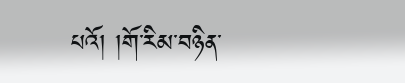པའོ། །གོ་རིམ་བཉིན་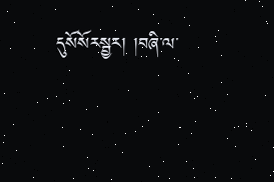དུསོསོརསྦྱར། །བཞི་ལ་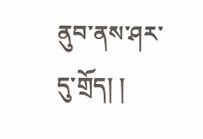ནུབ་ནས་ཤར་དུ་གྲོད། །